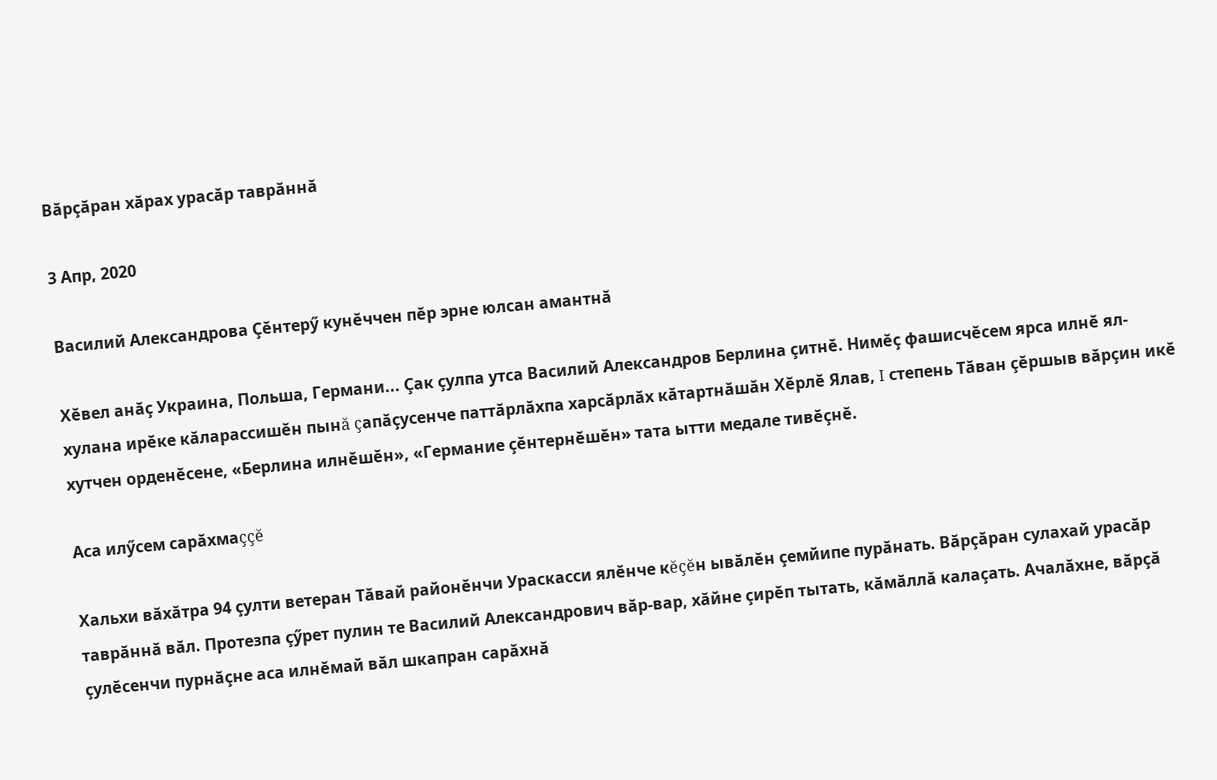Вăрçăран хăрах урасăр таврăннă

3 Апр, 2020

Василий Александрова Çĕнтерӳ кунĕччен пĕр эрне юлсан амантнă

Хĕвел анăç Украина, Польша, Германи... Çак çулпа утса Василий Александров Берлина çитнĕ. Нимĕç фашисчĕсем ярса илнĕ ял-хулана ирĕке кăларассишĕн пынă çапăçусенче паттăрлăхпа харсăрлăх кăтартнăшăн Хĕрлĕ Ялав, I степень Тăван çĕршыв вăрçин икĕ хутчен орденĕсене, «Берлина илнĕшĕн», «Германие çĕнтернĕшĕн» тата ытти медале тивĕçнĕ.

Аса илӳсем сарăхмаççĕ

Хальхи вăхăтра 94 çулти ветеран Тăвай районĕнчи Ураскасси ялĕнче кĕçĕн ывăлĕн çемйипе пурăнать. Вăрçăран сулахай урасăр таврăннă вăл. Протезпа çӳрет пулин те Василий Александрович вăр-вар, хăйне çирĕп тытать, кăмăллă калаçать. Ачалăхне, вăрçă çулĕсенчи пурнăçне аса илнĕмай вăл шкапран сарăхнă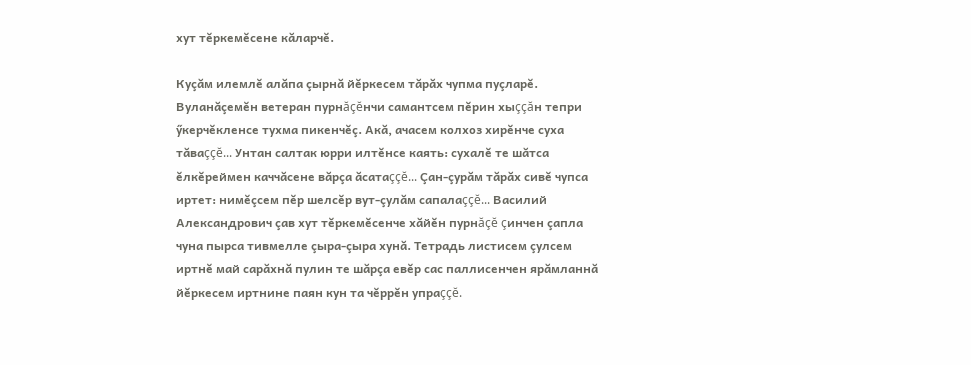хут тĕркемĕсене кăларчĕ.

Куçăм илемлĕ алăпа çырнă йĕркесем тăрăх чупма пуçларĕ. Вуланăçемĕн ветеран пурнăçĕнчи самантсем пĕрин хыççăн тепри ӳкерчĕкленсе тухма пикенчĕç. Акă, ачасем колхоз хирĕнче суха тăваççĕ... Унтан салтак юрри илтĕнсе каять: сухалĕ те шăтса ĕлкĕреймен каччăсене вăрçа ăсатаççĕ... Çан-çурăм тăрăх сивĕ чупса иртет: нимĕçсем пĕр шелсĕр вут-çулăм сапалаççĕ... Василий Александрович çав хут тĕркемĕсенче хăйĕн пурнăçĕ çинчен çапла чуна пырса тивмелле çыра-çыра хунă. Тетрадь листисем çулсем иртнĕ май сарăхнă пулин те шăрçа евĕр сас паллисенчен ярăмланнă йĕркесем иртнине паян кун та чĕррĕн упраççĕ.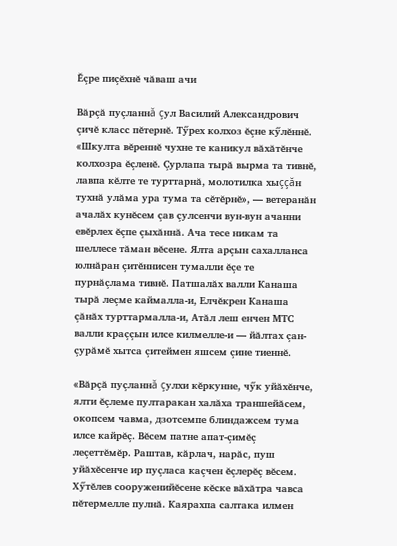Ĕçре пиçĕхнĕ чăваш ачи

Вăрçă пуçланнă çул Василий Александрович çичĕ класс пĕтернĕ. Тӳрех колхоз ĕçне кӳлĕннĕ. «Шкулта вĕреннĕ чухне те каникул вăхăтĕнче колхозра ĕçленĕ. Çурлапа тырă вырма та тивнĕ, лавпа кĕлте те турттарнă, молотилка хыççăн тухнă улăма ура тума та сĕтĕрнĕ», — ветеранăн ачалăх кунĕсем çав çулсенчи вун-вун ачанни евĕрлех ĕçпе çыхăннă. Ача тесе никам та шеллесе тăман вĕсене. Ялта арçын сахалланса юлнăран çитĕннисен тумалли ĕçе те пурнăçлама тивнĕ. Патшалăх валли Канаша тырă леçме каймалла-и, Елчĕкрен Канаша çăнăх турттармалла-и, Атăл леш енчен МТС валли краççын илсе килмелле-и — йăлтах çан-çурăмĕ хытса çитеймен яшсем çине тиеннĕ.

«Вăрçă пуçланнă çулхи кĕркунне, чӳк уйăхĕнче, ялти ĕçлеме пултаракан халăха траншейăсем, окопсем чавма, дзотсемпе блиндажсем тума илсе кайрĕç. Вĕсем патне апат-çимĕç леçеттĕмĕр. Раштав, кăрлач, нарăс, пуш уйăхĕсенче ир пуçласа каçчен ĕçлерĕç вĕсем. Хӳтĕлев сооруженийĕсене кĕске вăхăтра чавса пĕтермелле пулнă. Каярахпа салтака илмен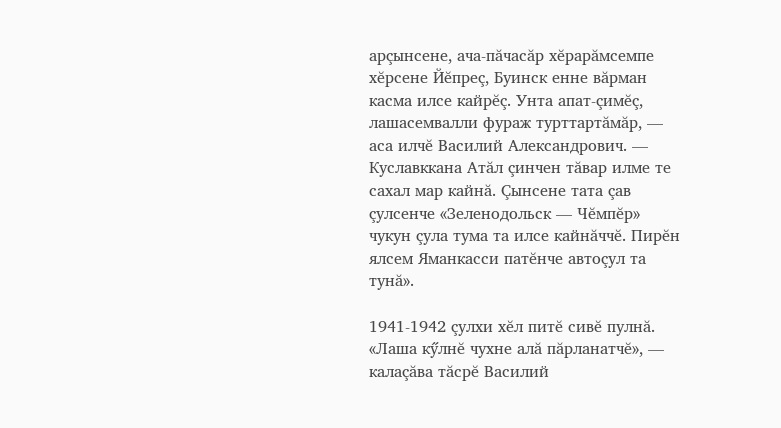арçынсене, ача-пăчасăр хĕрарăмсемпе хĕрсене Йĕпреç, Буинск енне вăрман касма илсе кайрĕç. Унта апат-çимĕç, лашасемвалли фураж турттартăмăр, — аса илчĕ Василий Александрович. — Куславккана Атăл çинчен тăвар илме те сахал мар кайнă. Çынсене тата çав çулсенче «Зеленодольск — Чĕмпĕр» чукун çула тума та илсе кайнăччĕ. Пирĕн ялсем Яманкасси патĕнче автоçул та тунă».

1941-1942 çулхи хĕл питĕ сивĕ пулнă. «Лаша кӳлнĕ чухне алă пăрланатчĕ», — калаçăва тăсрĕ Василий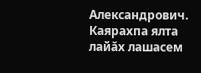Александрович. Каярахпа ялта лайăх лашасем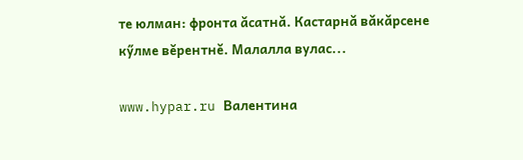те юлман: фронта ăсатнă. Кастарнă вăкăрсене кӳлме вĕрентнĕ. Малалла вулас...

www.hypar.ru Валентина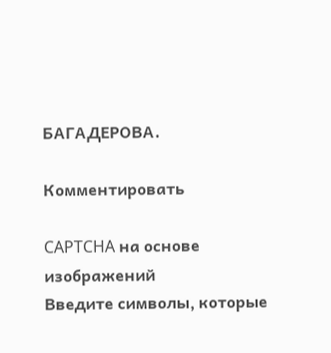БАГАДЕРОВА.

Комментировать

CAPTCHA на основе изображений
Введите символы, которые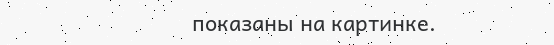показаны на картинке.